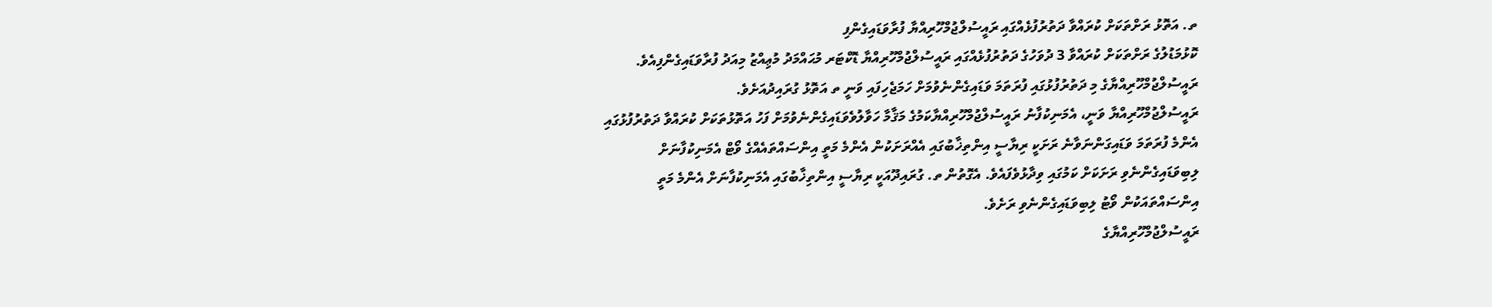ތ. އަތޮޅު ރަށްތަކަށް ކުރައްވާ ދަތުރުފުޅެއްގައި ރައީސުލްޖުމްހޫރިއްޔާ ފުރާވަޑައިގެންފި
ކޮޅުމަޑުލުގެ ރަށްތަކަށް ކުރައްވާ 3 ދުވަހުގެ ދަތުރުފުޅެއްގައި ރައީސުލްޖުމްހޫރިއްޔާ ޑޮކްޓަރ މުޙައްމަދު މުޢިއްޒު މިއަދު ފުރާވަޑައިގެންފިއެވެ.
ރައީސުލްޖުމްހޫރިއްޔާގެ މި ދަތުރުފުޅުގައި ފުރަތަމަ ވަޑައިގެންނެވުމަށް ހަމަޖެހިފައި ވަނީ ތ އަތޮޅު ގުރައިދުއަށެވެ.
ރައީސުލްޖުމްހޫރިއްޔާ ވަނީ، އެމަނިކުފާނު ރައީސުލްޖުމްހޫރިއްޔާކަމުގެ މަޤާމާ ހަވާލުވެވަޑައިގެންނެވުމަށް ފަހު އަތޮޅުތަކަށް ކުރައްވާ ދަތުރުފުޅުގައި އެންމެ ފުރަތަމަ ވަޑައިގަންނަވާނެ ރަށަކީ ރިޔާސީ އިންތިޚާބުގައި އެއްރަށަކުން އެންމެ މަތީ އިންސައްތައެއްގެ ވޯޓް އެމަނިކުފާނަށް ލިބިވަޑައިގެންނެވި ރަށަކަށް ކަމުގައި ވިދާޅުވެފައެވެ. އެގޮތުން ތ. ގުރައިދޫއަކީ ރިޔާސީ އިންތިޚާބުގައި އެމަނިކުފާނަށް އެންމެ މަތީ އިންސައްތައަކުން ވޯޓު ލިބިވަޑައިގެންނެވި ރަށެވެ.
ރައީސުލްޖުމްހޫރިއްޔާގެ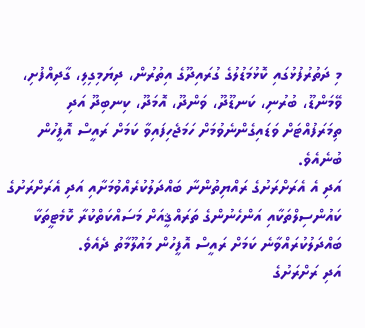މި ދަތުރުފުޅުގައި ކޮޅުމަޑުލުގެ ގުރައިދޫގެ އިތުރުން، ދިޔަމިގިލި، ގާދިއްފުށި، ވޭމަންޑޫ، ބުރުނި، ކަނޑޫދޫ، ވަންދޫ، އޮމަދޫ، ކިނބިދޫ އަދި ތިމަރަފުއްޓަށް ވަޑައިގެންނެވުމަށް ހަމަޖެހިފައިވާ ކަމަށް ރައީސް އޮފީހުން ބުނެއެވެ.
އަދި އެ އެރަށްރަށުގެ ރައްޔިތުންނާ ބައްދަލުކުރެއްވުމަށާއި އަދި އެރަށްރަށުގެ ކައުންސިލްތަކާއި އަންހެނުންގެ ތަރައްޤީއަށް މަސައްކަތްކުރާ ކޮމެޓީތަކާ ބައްދަލުކުރައްވާނެ ކަމަށް ރައީސް އޮފީހުން މައުލޫމާތު ދެއެވެ.
އަދި ރަށްރަށުގެ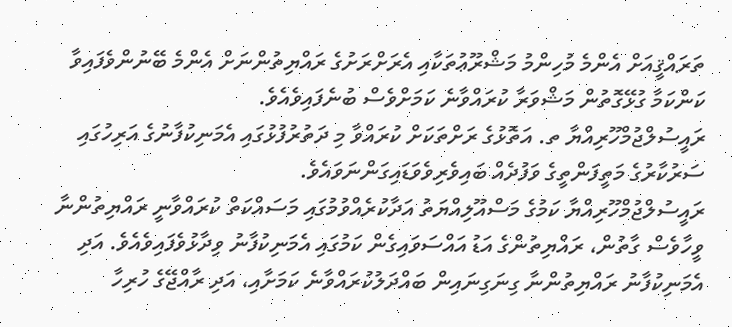ތަރައްޤީއަށް އެންމެ މުހިންމު މަޝްރޫޢުތަކާއި އެރަށްރަށުގެ ރައްޔިތުންނަށް އެންމެ ބޭނުންވެފައިވާ ކަންކަމާ ގުޅޭގޮތުން މަޝްވަރާ ކުރައްވާނެ ކަމަށްވެސް ބުނެފައިވެއެވެ.
ރައީސުލްޖުމްހޫރިއްޔާ ތ. އަތޮޅުގެ ރަށްތަކަށް ކުރައްވާ މި ދަތުރުފުޅުގައި އެމަނިކުފާނުގެ އަރިހުގައި ސަރުކާރުގެ މަތީފަންތީގެ ވަފުދެއް ބައިވެރިވެވަޑައިގަންނަވައެވެ.
ރައީސުލްޖުމްހޫރިއްޔާ ކަމުގެ މަސްއޫލިއްޔަތު އަދާކުރެއްވުމުގައި މަސައްކަތް ކުރައްވާނީ ރައްޔިތުންނާ ވީހާވެސް ގާތުން، ރައްޔިތުންގެ އަޑު އައްސަވައިގެން ކަމުގައި އެމަނިކުފާނު ވިދާޅުވެފައިވެއެވެ. އަދި އެމަނިކުފާނު ރައްޔިތުންނާ ގިނަގިނައިން ބައްދަލުކުރައްވާނެ ކަމަށާއި، އަދި ރާއްޖޭގެ ހުރިހާ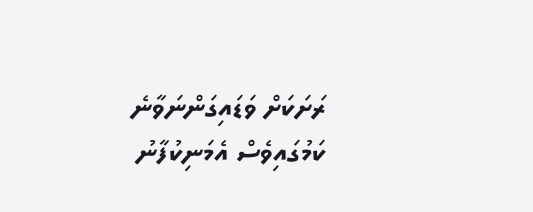ރަށަކަށް ވަޑައިގަންނަވާނެ ކަމުގައިވެސް އެމަނިކުފާނު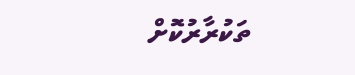ތަކުރާރުކޮށް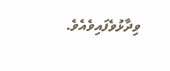ވިދާޅުވެފައިވެއެވެ.